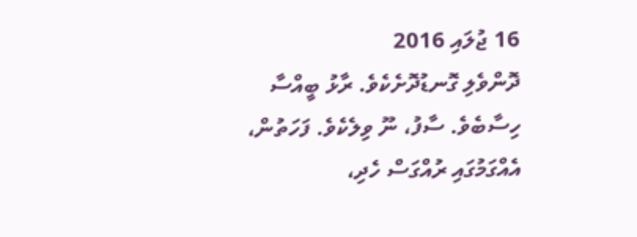16 ޖުލައި 2016
ދޮންވެލި ގޮނޑުދޮށެކެވެ. ރާޅު ބީއްސާ ހިސާބެވެ. ސާފު، ނޫ ވިލެކެވެ. ފަހަތުން، އެއްގަމުގައި ރުއްގަސް ހެދި،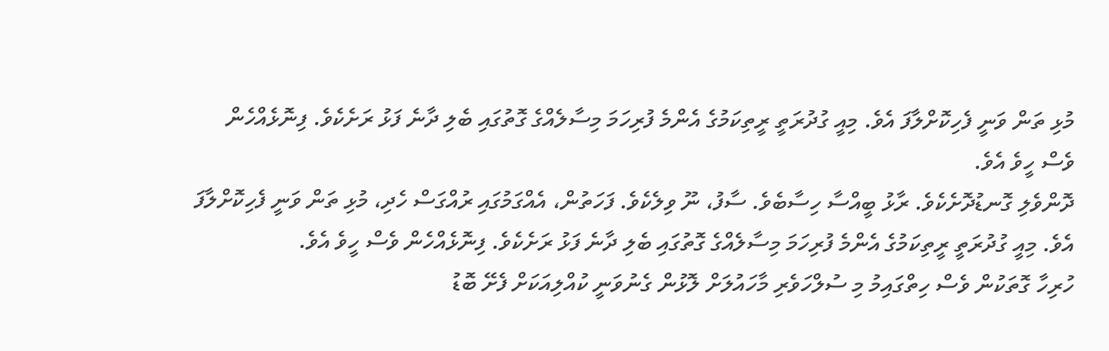މުޅި ތަން ވަނީ ފެހިކޮށްލާފަ އެވެ. މިއީ ގުދުރަތީ ރީތިކަމުގެ އެންމެ ފުރިހަމަ މިސާލެއްގެ ގޮތުގައި ބެލި ދާނެ ފަޅު ރަށެކެވެ. ފިނޮޅެއްހެން ވެސް ހީވެ އެވެ.
ދޮންވެލި ގޮނޑުދޮށެކެވެ. ރާޅު ބީއްސާ ހިސާބެވެ. ސާފު، ނޫ ވިލެކެވެ. ފަހަތުން، އެއްގަމުގައި ރުއްގަސް ހެދި، މުޅި ތަން ވަނީ ފެހިކޮށްލާފަ އެވެ. މިއީ ގުދުރަތީ ރީތިކަމުގެ އެންމެ ފުރިހަމަ މިސާލެއްގެ ގޮތުގައި ބެލި ދާނެ ފަޅު ރަށެކެވެ. ފިނޮޅެއްހެން ވެސް ހީވެ އެވެ.
ހުރިހާ ގޮތަކުން ވެސް ހިތްގައިމު މި ސުލްހަވެރި މާހައުލަށް ލޮޅުން ގެނުވަނީ ކުއްލިއަކަށް ފެށޭ ބޮޑު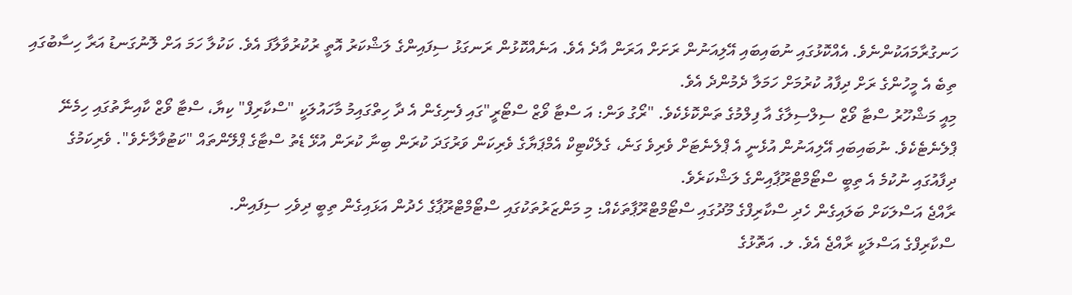ހަނގުރާމައަކުންނެވެ. އެއްކޮޅުގައި ނުބައިބައި އޭލިއަނުން ރަށަށް އަރަން އާދެ އެވެ. އަނެއްކޮޅުން ރަނގަޅު ސިފައިންގެ ލަޝްކަރު އޮތީ ރުކުރުވާލާފަ އެވެ. ކަކުލާ ހަމަ އަށް ލޮނުގަނޑު އަރާ ހިސާބުގައި ތިބެ އެ މީހުންގެ ރަށް ދިފާއު ކުރުމަށް ހަމަލާ ދެމުންދެ އެވެ.
މިއީ މަޝްހޫރު ސްޓާ ވޯޒް ސިލްސިލާގެ އާ ފިލްމުގެ ތަންކޮޅެކެވެ. "ރޯގު ވަން: އަ ސްޓާ ވޯޒް ސްޓޯރީ"ގައި ފެނިގެން އެ ދާ ހިތްގައިމު މާހައުލަކީ "ސްކާރިފް" ކިޔާ، ސްޓާ ވޯޒް ކާއިނާތުގައި ހިމެނޭ ޕްލެނެޓެކެވެ. ނުބައިބައި އޭލިއަނުން އުޅެނީ އެ ޕްލެނެޓަށް ވެރިވެ ގަނެ، ގެލެކްޓިކް އެމްޕަޔާގެ ވެރިކަން ވަރުގަދަ ކުރަން ބިނާ ކުރަން އުޅޭ ޑެތު ސްޓާގެ ޕްލޭންތައް "ކަޓުވާލާށެވެ". ވެރިކަމުގެ ދިފާއުގައި ނުކުމެ އެ ތިބީ ސްޓޯމްޓްރޫޕާއިންގެ ލަޝްކަރެވެ.
ރާއްޖެ އަސްލަކަށް ބަލައިގެން ހެދި ސްކާރިފްގެ މޫދުގައި ސްޓޯމްޓްރޫޕާތަކެއް: މި މަންޒަރުތަކުގައި ސްޓޯމްޓްރޫޕާގެ ހެދުން އަޅައިގެން ތިބީ ދިވެހި ސިފައިން.
ސްކާރިފްގެ އަސްލަކީ ރާއްޖެ އެވެ. ލ. އަތޮޅުގެ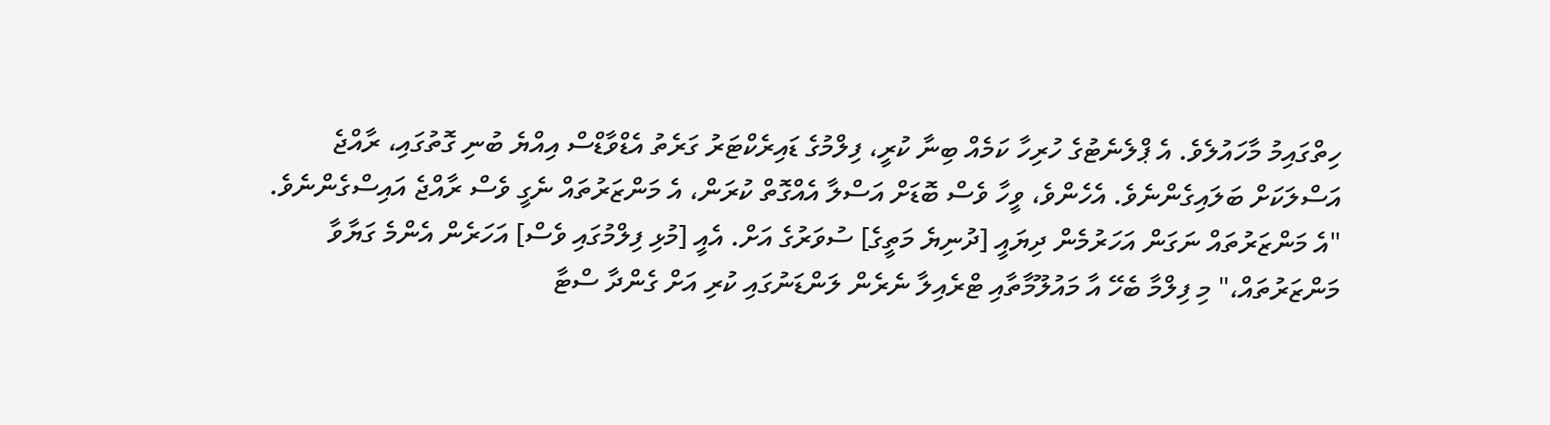ހިތްގައިމު މާހައުލެވެ. އެ ޕްލެނެޓުގެ ހުރިހާ ކަމެއް ބިނާ ކުރީ، ފިލްމުގެ ޑައިރެކްޓަރު ގަރެތު އެޑްވާޑްސް އިއްޔެ ބުނި ގޮތުގައި، ރާއްޖެ އަސްލަކަށް ބަލައިގެންނެވެ. އެހެންވެ، ވީހާ ވެސް ބޮޑަށް އަސްލާ އެއްގޮތް ކުރަން، އެ މަންޒަރުތައް ނެގީ ވެސް ރާއްޖެ އައިސްގެންނެވެ.
"އެ މަންޒަރުތައް ނަގަން އަހަރުމެން ދިޔައީ [ދުނިޔެ މަތީގެ] ސުވަރުގެ އަށް. އެއީ [މުޅި ފިލްމުގައި ވެސް] އަހަރެން އެންމެ ގަޔާވާ މަންޒަރުތައް،" މި ފިލްމާ ބެހޭ އާ މައުލޫމާތާއި ޓްރެއިލާ ނެރެން ލަންޑަނުގައި ކުރި އަށް ގެންދާ ސްޓާ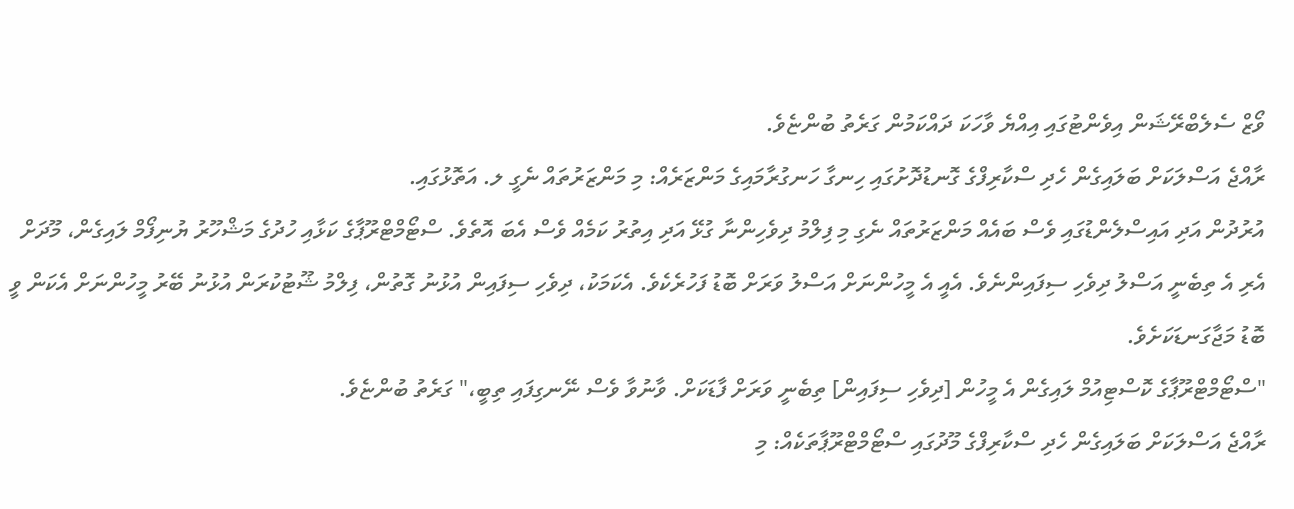ވޯޒް ސެލެބްރޭޝަން އިވެންޓުގައި އިއްޔެ ވާހަކަ ދައްކަމުން ގަރެތު ބުންޏެވެ.
ރާއްޖެ އަސްލަކަށް ބަލައިގެން ހެދި ސްކާރިފްގެ ގޮނޑުދޮށުގައި ހިނގާ ހަނގުރާމައިގެ މަންޒަރެއް: މި މަންޒަރުތައް ނެގީ ލ. އަތޮޅުގައި.
އުރުދުން އަދި އައިސްލެންޑުގައި ވެސް ބައެއް މަންޒަރުތައް ނެގި މި ފިލްމު ދިވެހިންނާ ގުޅޭ އަދި އިތުރު ކަމެއް ވެސް އެބަ އޮތެވެ. ސްޓޯމްޓްރޫޕާގެ ކަޅާއި ހުދުގެ މަޝްހޫރު ޔުނިފޯމް ލައިގެން، މޫދަށް އެރި އެ ތިބެނީ އަސްލު ދިވެހި ސިފައިންނެވެ. އެއީ އެ މީހުންނަށް އަސްލު ވަރަށް ބޮޑު ފަހުރެކެވެ. އެކަމަކު، ދިވެހި ސިފައިން އުޅުނު ގޮތުން، ފިލްމު ޝޫޓުކުރަން އުޅުނު ބޭރު މީހުންނަށް އެކަން ވީ ބޮޑު މަޖާގަނޑަކަށެވެ.
"ސްޓޯމްޓްރޫޕާގެ ކޮސްޓިއުމް ލައިގެން އެ މީހުން [ދިވެހި ސިފައިން] ތިބެނީ ވަރަށް ފާޑަކަށް. ވާނުވާ ވެސް ނޭނގިފައި ތިބީ،" ގަރެތު ބުންޏެވެ.
ރާއްޖެ އަސްލަކަށް ބަލައިގެން ހެދި ސްކާރިފްގެ މޫދުގައި ސްޓޯމްޓްރޫޕާތަކެއް: މި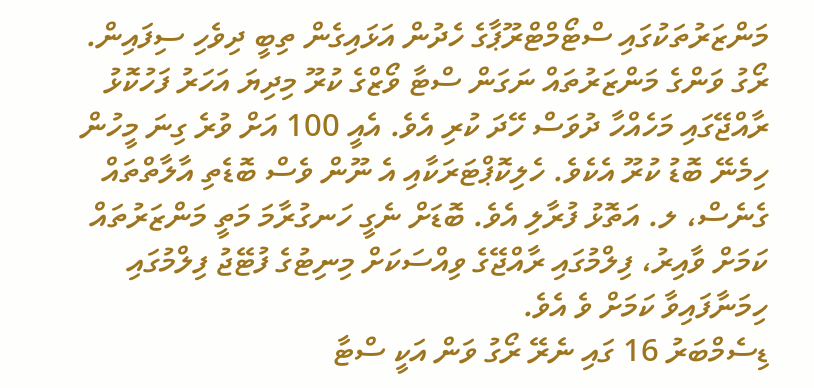މަންޒަރުތަކުގައި ސްޓޯމްޓްރޫޕާގެ ހެދުން އަޅައިގެން ތިބީ ދިވެހި ސިފައިން.
ރޯގު ވަންގެ މަންޒަރުތައް ނަގަން ސްޓާ ވޯޒްގެ ކުރޫ މިދިޔަ އަހަރު ފަހުކޮޅު ރާއްޖޭގައި މަހެއްހާ ދުވަސް ހޭދަ ކުރި އެވެ. އެއީ 100 އަށް ވުރެ ގިނަ މީހުން ހިމެނޭ ބޮޑު ކުރޫ އެކެވެ. ހެލިކޮޕްޓަރަކާއި އެ ނޫން ވެސް ބޮޑެތި އާލާތްތައް ގެނެސް، ލ. އަތޮޅު ފުރާލި އެވެ. ބޮޑަށް ނެގީ ހަނގުރާމަ މަތީ މަންޒަރުތައް ކަމަށް ވާއިރު، ފިލްމުގައި ރާއްޖޭގެ ވިއްސަކަށް މިނިޓުގެ ފުޓޭޖު ފިލްމުގައި ހިމަނާފައިވާ ކަމަށް ވެ އެވެ.
ޑިސެމްބަރު 16 ގައި ނެރޭ ރޯގު ވަން އަކީ ސްޓާ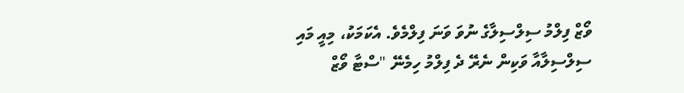ވޯޒް ފިލްމު ސިލްސިލާގެ ނުވަ ވަނަ ފިލްމެވެ. އެކަމަކު، މިއީ މައި ސިލްސިލާއާ ވަކިން ނެރޭ ދެ ފިލްމު ހިމެނޭ "ސްޓާ ވޯޒް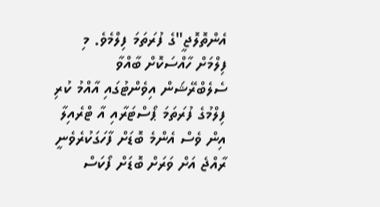އެންތޮލޮޖީ"ގެ ފުރަތަމަ ފިލްމެވެ. މި ފިލްމަށް ހާއްސަކޮށް ބާއްވާ ސެލެބްރޭޝަން އިވެންޓުގައި އާއްމު ކުރި ފިލްމުގެ ފުރަތަމަ ޕޯސްޓަރާއި އާ ޓްރެއިލާ އިން ވެސް އެންމެ ބޮޑަށް ފާހަގަކުރެވެނީ ރާއްޖެ އަށް ވަރަށް ބޮޑަށް ފޯކަސް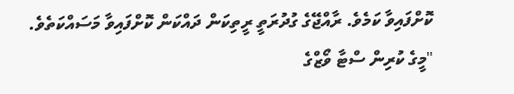ކޮށްފައިވާ ކަމެވެ. ރާއްޖޭގެ ގުދުރަތީ ރީތިކަން ދައްކަން ކޮށްފައިވާ މަސައްކަތެވެ.
"މީގެ ކުރިން ސްޓާ ވޯޒްގެ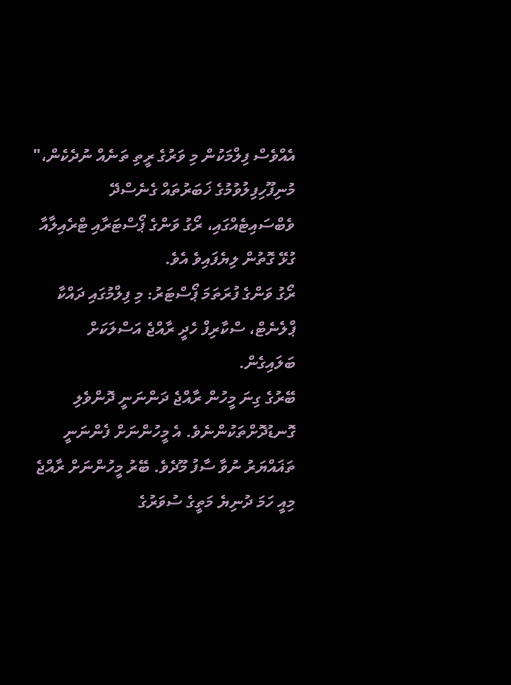އެއްވެސް ފިލްމަކުން މި ވަރުގެ ރީތި ތަނެއް ނުދެކެން،" މުނިފޫހިފިލުވުމުގެ ޚަބަރުތައް ގެނެސްދޭ ވެބްސައިޓެއްގައި، ރޯގު ވަންގެ ޕޯސްޓަރާއި ޓްރެއިލާއާ ގުޅޭ ގޮތުން ލިޔެފައިވެ އެވެ.
ރޯގު ވަންގެ ފުރަތަމަ ޕޯސްޓަރު: މި ފިލްމުގައި ދައްކާ ޕްލެނެޓް، ސްކާރިފް ހެދީ ރާއްޖެ އަސްލަކަށް ބަލައިގެން.
ބޭރުގެ ގިނަ މީހުން ރާއްޖެ ދަންނަނީ ދޮންވެލި ގޮނޑުދޮށްތަކުންނެވެ. އެ މީހުންނަށް ފެންނަނީ ތަޣައްޔަރު ނުވާ ސާފު މޫދެވެ. ބޭރު މީހުންނަށް ރާއްޖެ މިއީ ހަމަ ދުނިޔެ މަތީގެ ސުވަރުގެ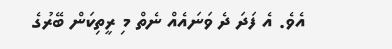އެވެ. އެ ފަދަ ދެ ވަނައެއް ނެތް މި ރީތިކަން ބޭރުގެ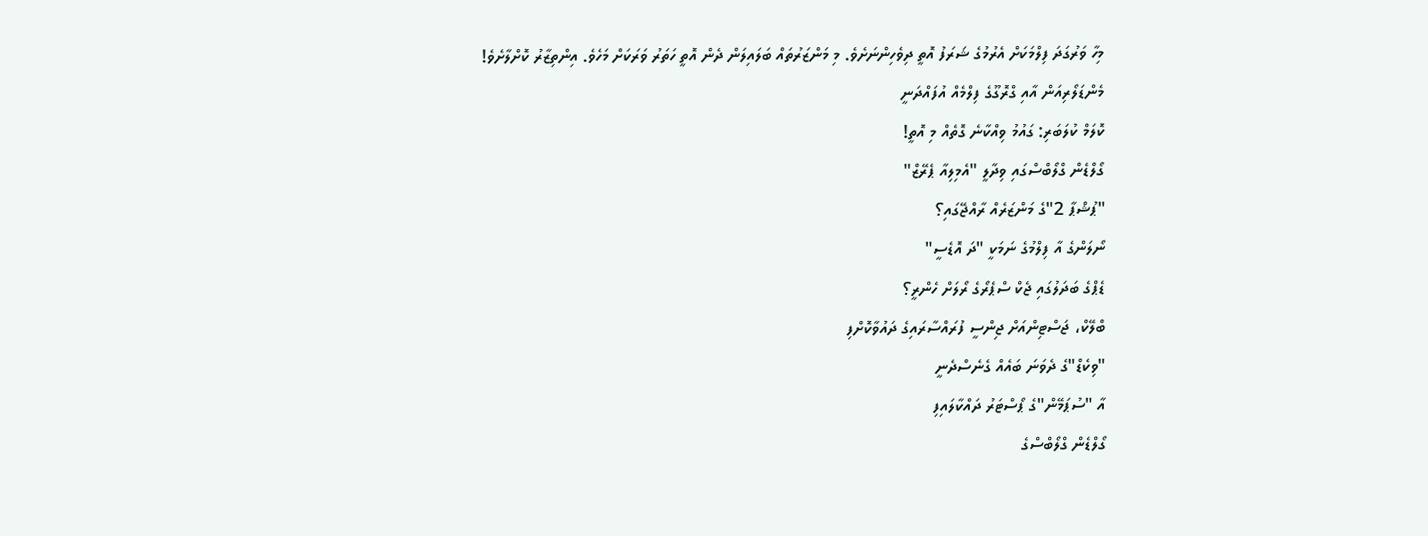މިހާ ވަރުގަދަ ފިލްމަކަށް އެރުމުގެ ޝަރަފު އޮތީ ދިވެހިންނަށެވެ. މި މަންޒަރުތައް ބަލައިލަން ދެން އޮތީ ހަތަރު ވަރަކަށް މަހެވެ. އިންތިޒާރު ކޮށްލާށެވެ!
މެންޑަލޯރިއަން އާއި ގްރޮގޫގެ ފިލްމެއް އުފައްދަނީ
ކޮލަމް ކުލަބަރި: ގައުމު ވިއްކާނެ ގޮތެއް މި އޮތީ!
ގޯލްޑެން ގްލޯބްސްގައި ވިދާލީ "އެމިލިއާ ޕެރޭޒް"
"ޕުޝްޕާ 2"ގެ މަންޒަރެއް ރާއްޖޭގައި؟
ނޯލަންގެ އާ ފިލްމުގެ ނަމަކީ "ދަ އޮޑެސީ"
ޑެޕްގެ ބަދަލުގައި ޖެކް ސްޕެރޯގެ ރޯލަށް ހެންރީ؟
ބްލޭކް، ޖަސްޓިންއަށް ޖިންސީ ފުރައްސާރައިގެ ދައުވާކޮށްފި
"ވިކެޑް"ގެ ދެވަނަ ބައެއް ގެނެސްދެނީ
އާ "ސުޕަމޭން"ގެ ޕޯސްޓަރު ދައްކާލައިފި
ގޯލްޑެން ގްލޯބްސްގެ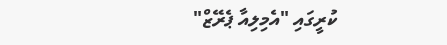ކުރީގައި "އެމިލިއާ ޕެރޭޒް"